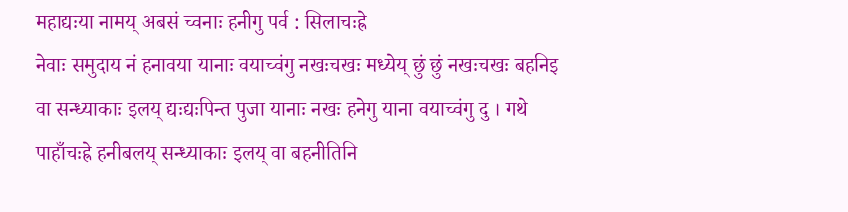महाद्यःया नामय् अबसं च्वनाः हनीगु पर्व : सिलाचःह्रे
नेवाः समुदाय नं हनावया यानाः वयाच्वंगु नखःचखः मध्येय् छुं छुं नखःचखः बहनिइ वा सन्ध्याकाः इलय् द्यःद्यःपिन्त पुजा यानाः नखः हनेगु याना वयाच्वंगु दु । गथे पाहाँचःह्रे हनीबलय् सन्ध्याकाः इलय् वा बहनीतिनि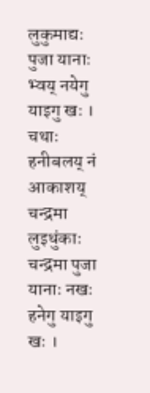लुकुमाद्यः पुजा यानाः भ्वय् नयेगु याइगु खः । चथाः हनीबलय् नं आकाशय् चन्द्रमा लुइधुंकाः चन्द्रमा पुजा यानाः नखः हनेगु याइगु खः ।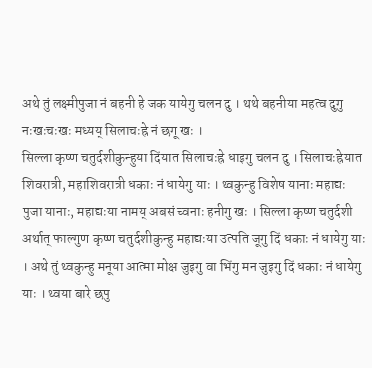अथे तुं लक्ष्मीपुजा नं बहनी हे जक यायेगु चलन दु । थथे बहनीया महत्व दुगु नःखःचःखः मध्यय् सिलाचःह्रे नं छगू खः ।
सिल्ला कृष्ण चतुर्दशीकुन्हुया दिंयात सिलाचःह्रे धाइगु चलन दु । सिलाचःह्रेयात शिवरात्री, महाशिवरात्री धकाः नं धायेगु याः । थ्वकुन्हु विशेष यानाः महाद्यः पुजा यानाः, महाद्यःया नामय् अबसं च्वनाः हनीगु खः । सिल्ला कृष्ण चतुर्दशी अर्थात् फाल्गुण कृष्ण चतुर्दशीकुन्हु महाद्यःया उत्पति जूगु दिं धकाः नं धायेगु याः । अथे तुं थ्वकुन्हु मनूया आत्मा मोक्ष जुइगु वा भिंगु मन जुइगु दिं धकाः नं धायेगु याः । थ्वया बारे छपु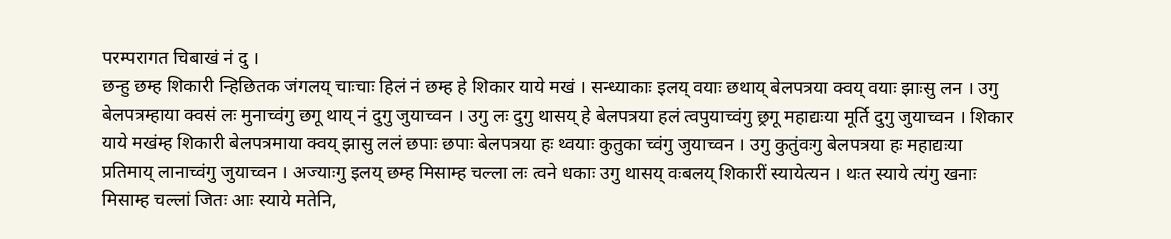परम्परागत चिबाखं नं दु ।
छन्हु छम्ह शिकारी न्हिछितक जंगलय् चाःचाः हिलं नं छम्ह हे शिकार याये मखं । सन्ध्याकाः इलय् वयाः छथाय् बेलपत्रया क्वय् वयाः झाःसु लन । उगु बेलपत्रम्हाया क्वसं लः मुनाच्वंगु छगू थाय् नं दुगु जुयाच्वन । उगु लः दुगु थासय् हे बेलपत्रया हलं त्वपुयाच्वंगु छ्रगू महाद्यःया मूर्ति दुगु जुयाच्वन । शिकार याये मखंम्ह शिकारी बेलपत्रमाया क्वय् झासु ललं छपाः छपाः बेलपत्रया हः थ्वयाः कुतुका च्वंगु जुयाच्वन । उगु कुतुंवःगु बेलपत्रया हः महाद्यःया प्रतिमाय् लानाच्वंगु जुयाच्वन । अज्याःगु इलय् छम्ह मिसाम्ह चल्ला लः त्वने धकाः उगु थासय् वःबलय् शिकारीं स्यायेत्यन । थःत स्याये त्यंगु खनाः मिसाम्ह चल्लां जितः आः स्याये मतेनि,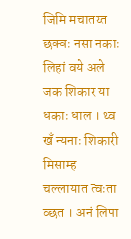जिमि मचातय्त छक्वः नसा नकाः लिहां वये अले जक शिकार या धकाः धाल । थ्व खँ न्यनाः शिकारी मिसाम्ह चल्लायात त्वःता व्छत । अनं लिपा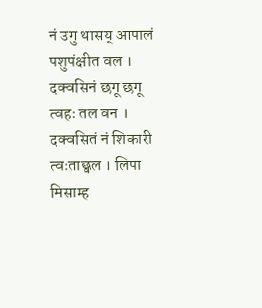नं उगु थासय् आपालं पशुपंक्षीत वल । दक्वसिनं छगू छगू त्वहः तल वन । दक्वसितं नं शिकारी त्वःताछ्वल । लिपा मिसाम्ह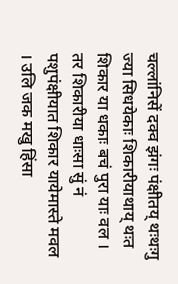चल्लांनिसें दक्व झंगः पंक्षीतय् थःथःगु ज्या सिधयेकाः शिकारीयाथाय् थःत शिकार या धकाः बचं पुरा याः वल । तर शिकारीया धाःसा सुं नं पशुपंक्षीयात शिकार यायेमास्ते मवल । उलि जक मखु हिंसा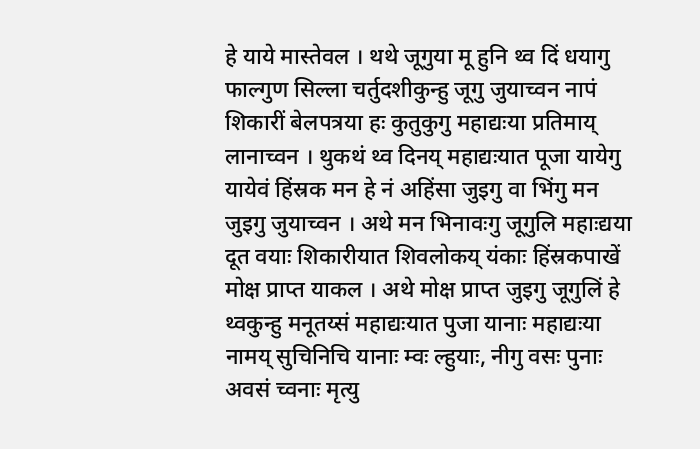हे याये मास्तेवल । थथे जूगुया मू हुनि थ्व दिं धयागु फाल्गुण सिल्ला चर्तुदशीकुन्हु जूगु जुयाच्वन नापं शिकारीं बेलपत्रया हः कुतुकुगु महाद्यःया प्रतिमाय् लानाच्वन । थुकथं थ्व दिनय् महाद्यःयात पूजा यायेगु यायेवं हिंस्रक मन हे नं अहिंसा जुइगु वा भिंगु मन जुइगु जुयाच्वन । अथे मन भिनावःगु जूगुलि महाःद्यया दूत वयाः शिकारीयात शिवलोकय् यंकाः हिंस्रकपाखें मोक्ष प्राप्त याकल । अथे मोक्ष प्राप्त जुइगु जूगुलिं हे थ्वकुन्हु मनूतय्सं महाद्यःयात पुजा यानाः महाद्यःया नामय् सुचिनिचि यानाः म्वः ल्हुयाः, नीगु वसः पुनाः अवसं च्वनाः मृत्यु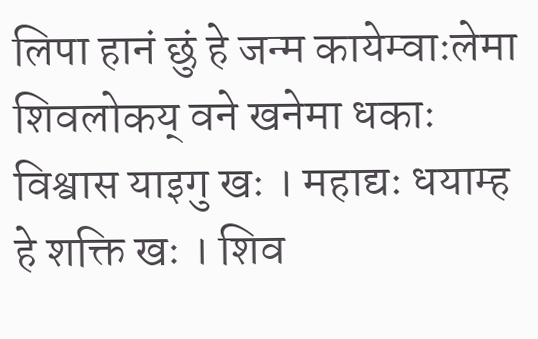लिपा हानं छुं हे जन्म कायेम्वाःलेमा शिवलोकय् वने खनेमा धकाः विश्वास याइगु खः । महाद्यः धयाम्ह हे शक्ति खः । शिव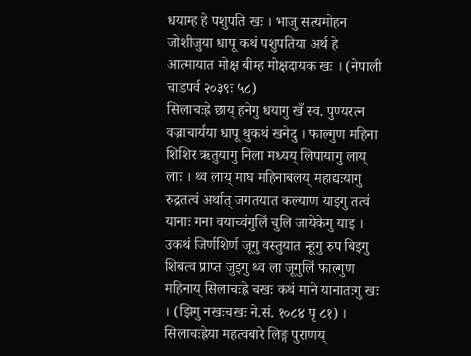धयाम्ह हे पशुपति खः । भाजु सत्यमोहन जोशीजुया धापू कथं पशुपतिया अर्थ हे आत्मायात मोक्ष बीम्ह मोक्षदायक खः । (नेपाली चाडपर्व २०३९ः ५८)
सिलाचःह्रे छाय् हनेगु धयागु खँ स्व. पुण्यरत्न वज्राचार्यया धापू थुकथं खनेदु । फाल्गुण महिना शिशिर ऋतुयागु निला मध्यय् लिपायागु लाय् लाः । थ्व लाय् माघ महिनाबलय् महाद्यःयागु रुद्रतत्वं अर्थात् जगतयात कल्याण याइगु तत्वं यानाः गना वयाच्वंगुलिं चुलि जायेकेगु याइ । उकथं जिर्णशिर्ण जूगु वस्तुयात न्हूगु रुप बिइगु शिबत्व प्राप्त जुइगु थ्व ला जूगुलिं फाल्गुण महिनाय् सिलाचःह्रे चखः कथं माने यानातःगु खः । (झिगु नखःचखः ने.सं. १०८४ पृ ८१) ।
सिलाचःह्रेया महत्वबारे लिङ्ग पुराणय्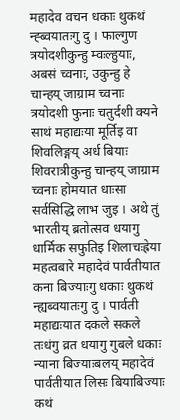महादेव वचन धकाः थुकथं न्ह्ब्वयातःगु दु । फाल्गुण त्रयोदशीकुन्हु म्वःल्हुयाः, अबसं च्वनाः, उकुन्हु हे चान्हय् जाग्राम च्वनाः त्रयोदशी फुनाः चतुर्दशी क्यने साथं महाद्यःया मूर्तिइ वा शिवलिङ्गय् अर्ध बियाः शिवरात्रीकुन्हु चान्हय् जाग्राम च्वनाः होमयात धाःसा सर्वसिद्धि लाभ जुइ । अथे तुं भारतीय् ब्रतोत्सव धयागु धार्मिक सफुतिइ शिलाचःह्रेया महत्वबारे महादेवं पार्वतीयात कना बिज्याःगु धकाः थुकथं न्ह्यब्वयातःगु दु । पार्वती महाद्यःयात दकले सकले तःधंगु व्रत धयागु गुबले धकाः न्याना बिज्याःबलय् महादेवं पार्वतीयात लिसः बियाबिज्याः कथं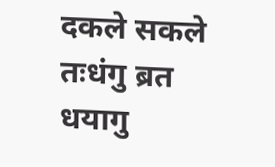दकले सकले तःधंगु ब्रत धयागु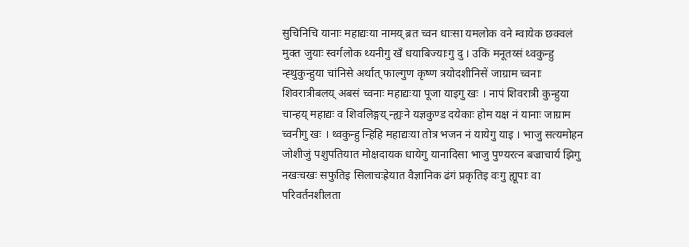सुचिनिचि यानाः महाद्यःया नामय् ब्रत च्वन धाःसा यमलोक वने म्वायेक छक्वलं मुक्त जुयाः स्वर्गलोक थ्यनीगु खँ धयाबिज्याःगु दु । उकिं मनूतय्सं थ्वकुन्हु न्ह्थुकुन्हुया चांनिसे अर्थात् फाल्गुण कृष्ण त्रयोदशीनिसें जाग्राम च्वनाः शिवरात्रीबलय् अबसं च्वनाः महाद्यःया पूजा याइगु खः । नापं शिवरात्री कुन्हुया चान्हय् महाद्यः व शिवलिङ्गय् न्ह्यःने यज्ञकुण्ड दयेकाः होम यक्ष नं यानाः जाग्राम च्वनीगु खः । थ्वकुन्हु न्हिहि महाद्यःया तोत्र भजन नं यायेगु याइ । भाजु सत्यमोहन जोशीजुं पशुपतियात मोक्षदायक धायेगु यानादिसा भाजु पुण्यरत्न बज्राचार्य झिगु नखःचखः सफुतिइ सिलाचःह्रेयात वैज्ञानिक ढंगं प्रकृतिइ वःगु ह्यूपाः वा परिवर्तनशीलता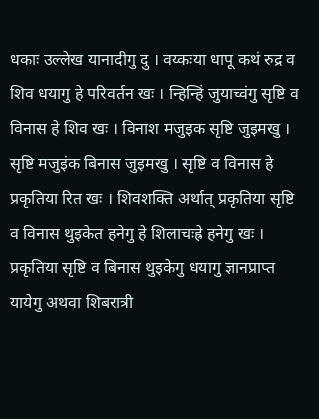धकाः उल्लेख यानादीगु दु । वय्कःया धापू कथं रुद्र व शिव धयागु हे परिवर्तन खः । न्हिन्हिं जुयाच्वंगु सृष्टि व विनास हे शिव खः । विनाश मजुइक सृष्टि जुइमखु । सृष्टि मजुइंक बिनास जुइमखु । सृष्टि व विनास हे प्रकृतिया रित खः । शिवशक्ति अर्थात् प्रकृतिया सृष्टि व विनास थुइकेत हनेगु हे शिलाचःह्रे हनेगु खः । प्रकृतिया सृष्टि व बिनास थुइकेगु धयागु ज्ञानप्राप्त यायेगु अथवा शिबरात्री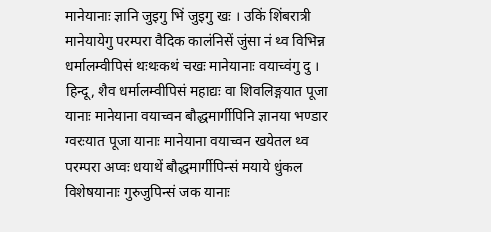मानेयानाः ज्ञानि जुइगु भिं जुइगु खः । उकिं शिंबरात्री मानेयायेगु परम्परा वैदिक कालंनिसें जुंसा नं थ्व विभिन्न धर्मालम्वीपिसं थःथःकथं चखः मानेयानाः वयाच्वंगु दु । हिन्दू, शैव धर्मालम्वीपिसं महाद्यः वा शिवलिङ्गयात पूजा यानाः मानेयाना वयाच्वन बौद्धमार्गीपिनि ज्ञानया भण्डार ग्वरःयात पूजा यानाः मानेयाना वयाच्वन खयेतल थ्व परम्परा अप्वः धयाथें बौद्धमार्गीपिन्सं मयाये धुंकल विशेषयानाः गुरुजुपिन्सं जक यानाः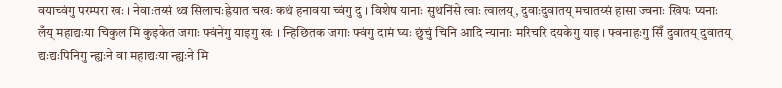वयाच्वंगु परम्परा खः । नेवाःतय्सं थ्व सिलाचःह्रेयात चखः कथं हनावया च्वंगु दु । विशेष यानाः सुथनिंसे त्वाः त्वालय्, दुवाःदुवातय् मचातय्सं हासा ज्वनाः खिपः प्यनाः लँय् महाद्यःया चिकुल मि कुइकेत जगाः फ्वंनेगु याइगु खः । न्हिछितक जगाः फ्वंगु दामं घ्यः छुंचुं चिनि आदि न्यानाः मरिचरि दयकेगु याइ । फ्वनाहःगु सिँ दुवातय् दुवातय् द्यःद्यःपिनिगु न्ह्यःने वा महाद्यःया न्ह्यःने मि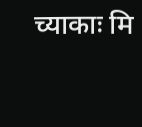च्याकाः मि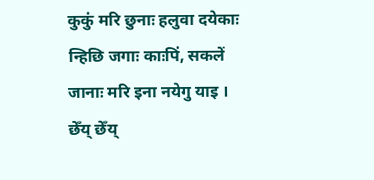कुकुं मरि छुनाः हलुवा दयेकाः न्हिछि जगाः काःपिं, सकलें जानाः मरि इना नयेगु याइ ।
छेँय् छेँय्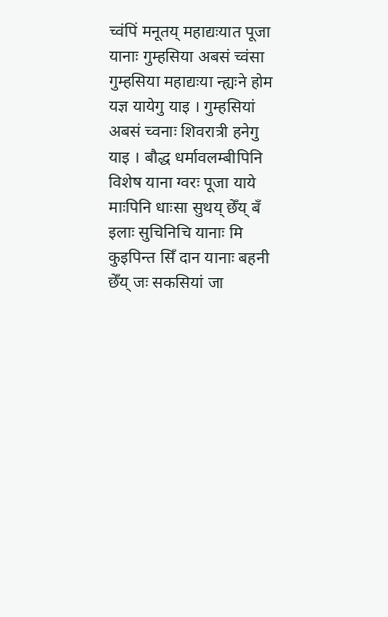च्वंपिं मनूतय् महाद्यःयात पूजा यानाः गुम्हसिया अबसं च्वंसा गुम्हसिया महाद्यःया न्ह्यःने होम यज्ञ यायेगु याइ । गुम्हसियां अबसं च्वनाः शिवरात्री हनेगु याइ । बौद्ध धर्मावलम्बीपिनि विशेष याना ग्वरः पूजा याये माःपिनि धाःसा सुथय् छेँय् बँ इलाः सुचिनिचि यानाः मि कुइपिन्त सिँ दान यानाः बहनी छेँय् जः सकसियां जा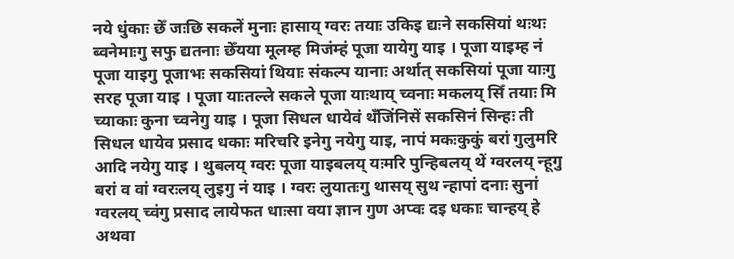नये धुंकाः छेँ जःछि सकलें मुनाः हासाय् ग्वरः तयाः उकिइ द्यःने सकसियां थःथः ब्वनेमाःगु सफु द्यतनाः छेँयया मूलम्ह मिजंम्हं पूजा यायेगु याइ । पूजा याइम्ह नं पूजा याइगु पूजाभः सकसियां थियाः संकल्प यानाः अर्थात् सकसियां पूजा याःगु सरह पूजा याइ । पूजा याःतल्ले सकले पूजा याःथाय् च्वनाः मकलय् सिँ तयाः मि च्याकाः कुना च्वनेगु याइ । पूजा सिधल धायेवं थँजिंनिसें सकसिनं सिन्हः ती सिधल धायेव प्रसाद धकाः मरिचरि इनेगु नयेगु याइ, नापं मकःकुकुं बरां गुलुमरि आदि नयेगु याइ । थुबलय् ग्वरः पूजा याइबलय् यःमरि पुन्हिबलय् थें ग्वरलय् न्हूगु बरां व वां ग्वरःलय् लुइगु नं याइ । ग्वरः लुयातःगु थासय् सुथ न्हापां दनाः सुनां ग्वरलय् च्वंगु प्रसाद लायेफत धाःसा वया ज्ञान गुण अप्वः दइ धकाः चान्हय् हे अथवा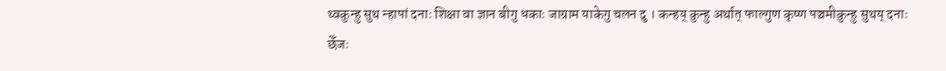थ्वकुन्हु सुथ न्हापां दनाः शिक्षा वा ज्ञान बीगु धकाः जाग्राम याकेगु चलन दु । कन्हय् कुन्हु अर्थात् फाल्गुण कृष्ण पञ्चमीकुन्हु सुथय् दनाः छेँजः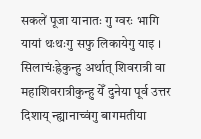सकलें पूजा यानातः गु ग्वरः भागि यायां थःथःगु सफु लिकायेगु याइ । सिलाचंःह्रेकुन्हु अर्थात् शिवरात्री वा महाशिवरात्रीकुन्हु येँ दुनेया पूर्व उत्तर दिशाय् न्ह्यानाच्वंगु बागमतीया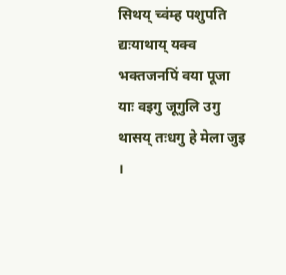सिथय् च्वंम्ह पशुपति द्यःयाथाय् यक्व भक्तजनपिं वया पूजा याः वइगु जूगुलि उगु थासय् तःधगु हे मेला जुइ ।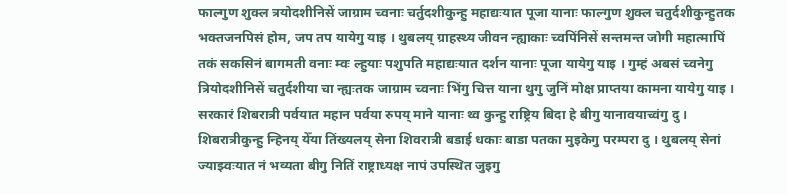फाल्गुण शुक्ल त्रयोदशीनिसें जाग्राम च्वनाः चर्तुदशीकुन्हु महाद्यःयात पूजा यानाः फाल्गुण शुक्ल चतुर्दशीकुन्हुतक भक्तजनपिसं होम, जप तप यायेगु याइ । थुबलय् ग्राहस्थ्य जीवन न्ह्याकाः च्वपिंनिसें सन्तमन्त जोगी महात्मापिं तकं सकसिनं बागमती वनाः म्वः ल्हुयाः पशुपति महाद्यःयात दर्शन यानाः पूजा यायेगु याइ । गुम्हं अबसं च्वनेगु त्रियोदशीनिसें चतुर्दशीया चा न्ह्यःतक जाग्राम च्वनाः भिंगु चित्त याना थुगु जुनिं मोक्ष प्राप्तया कामना यायेगु याइ ।
सरकारं शिबरात्री पर्वयात महान पर्वया रुपय् माने यानाः थ्व कुन्हु राष्ट्रिय बिदा हे बीगु यानावयाच्वंगु दु । शिबरात्रीकुन्हु न्हिनय् येँया तिंख्यलय् सेना शिवरात्री बडाई धकाः बाडा पतका मुइकेगु परम्परा दु । थुबलय् सेनां ज्याझ्वःयात नं भव्यता बीगु नितिं राष्ट्राध्यक्ष नापं उपस्थित जुइगु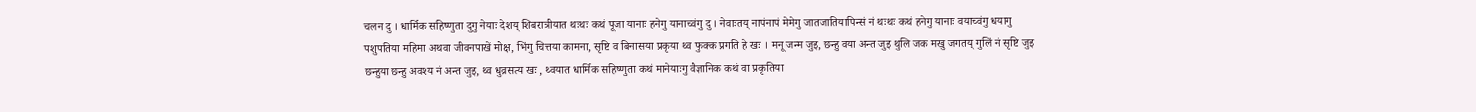चलन दु । धार्मिक सहिष्णुता दुगु नेयाः देशय् शिबरात्रीयात थःथः कथं पूजा यानाः हनेगु यानाच्वंगु दु । नेवाःतय् नापंनापं मेमेगु जातजातियापिन्सं नं थःथः कथं हनेगु यानाः वयाच्वंगु धयागु पशुपतिया महिमा अथवा जीवनपाखें मोक्ष, भिंगु चित्तया कामना, सृष्टि व बिनासया प्रकृया थ्व फुक्क प्रगति हे खः । मनू जन्म जुइ, छन्हु वया अन्त जुइ थुलि जक मखु जगतय् गुलिं नं सृष्टि जुइ छन्हुया छन्हु अवश्य नं अन्त जुइ, थ्व धुव्रसत्य खः , थ्वयात धार्मिक सहिष्णुता कथं मानेयाःगु वैज्ञानिक कथं वा प्रकृतिया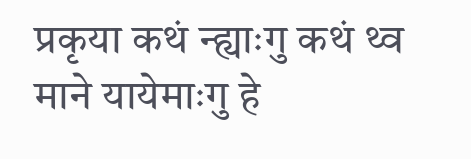प्रकृया कथं न्ह्याःगु कथं थ्व माने यायेमाःगु हे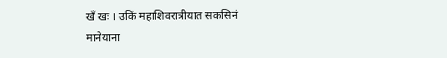खँ खः । उकिं महाशिवरात्रीयात सकसिनं मानेयाना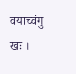वयाच्वंगु खः ।